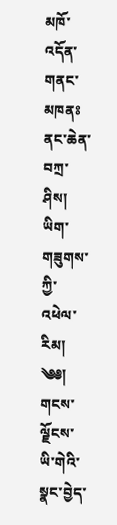མཁོ་འདོན་གནང་མཁནཿ ནང་ཆེན་བཀྲ་ཤིས།
ཡིག་གཟུགས་ཀྱི་འཕེལ་རིམ།
༄༅། གངས་ལྗོངས་ཡི་གེའི་སྣང་བྱེད་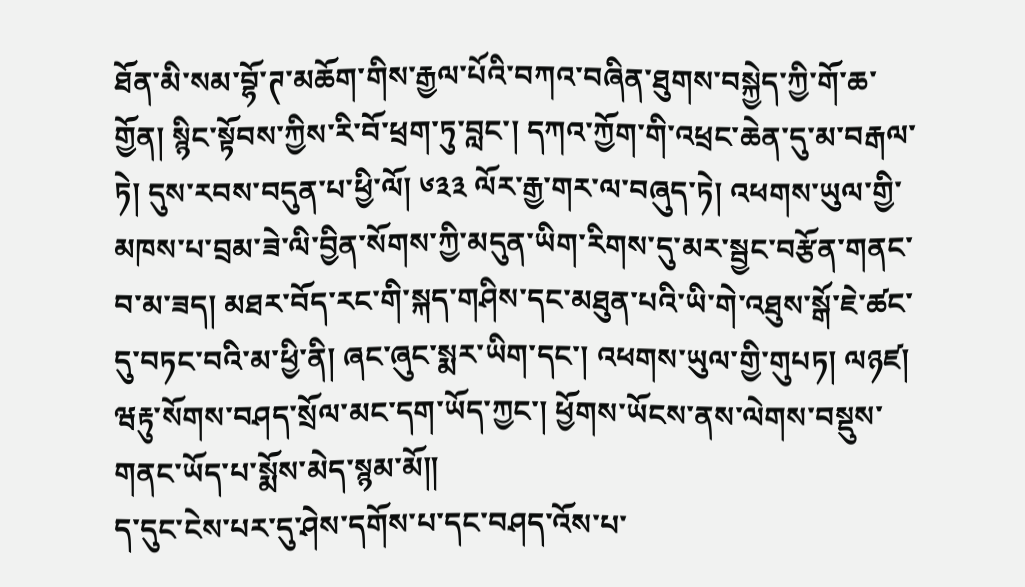ཐོན་མི་སམ་བྷོ་ཊ་མཆོག་གིས་རྒྱལ་པོའི་བཀའ་བཞིན་ཐུགས་བསྐྱེད་ཀྱི་གོ་ཆ་གྱོན། སྙིང་སྟོབས་ཀྱིས་རི་བོ་ཕྲག་ཏུ་བླང་། དཀའ་ཀྱོག་གི་འཕྲང་ཆེན་དུ་མ་བརྒལ་ཏེ། དུས་རབས་བདུན་པ་ཕྱི་ལོ། ༦༣༣ ལོར་རྒྱ་གར་ལ་བཞུད་ཏེ། འཕགས་ཡུལ་གྱི་མཁས་པ་བྲམ་ཟེ་ལི་བྱིན་སོགས་ཀྱི་མདུན་ཡིག་རིགས་དུ་མར་སྦྱང་བརྩོན་གནང་བ་མ་ཟད། མཐར་བོད་རང་གི་སྐད་གཤིས་དང་མཐུན་པའི་ཡི་གེ་འཐུས་སྒོ་ཇེ་ཚང་དུ་བཏང་བའི་མ་ཕྱི་ནི། ཞང་ཞུང་སྨར་ཡིག་དང་། འཕགས་ཡུལ་གྱི་གུཔཏ། ལཉཇ༹། ཝརྟུ་སོགས་བཤད་སྲོལ་མང་དག་ཡོད་ཀྱང་། ཕྱོགས་ཡོངས་ནས་ལེགས་བསྡུས་གནང་ཡོད་པ་སྨོས་མེད་སྙམ་མོ༎
ད་དུང་ངེས་པར་དུ་ཤེས་དགོས་པ་དང་བཤད་འོས་པ་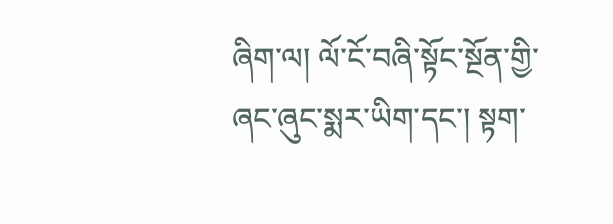ཞིག་ལ། ལོ་ངོ་བཞི་སྟོང་སྔོན་གྱི་ཞང་ཞུང་སྨར་ཡིག་དང་། སྟག་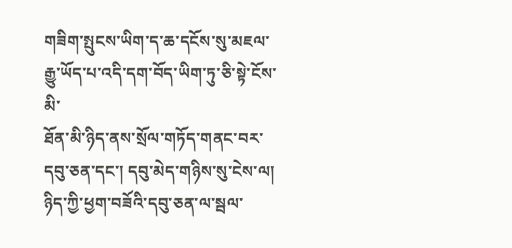གཟིག་སྤུངས་ཡིག་ད་ཆ་དངོས་སུ་མཇལ་རྒྱུ་ཡོད་པ་འདི་དག་བོད་ཡིག་ཏུ་ཅི་སྟེ་ངོས་མི་
ཐོན་མི་ཉིད་ནས་སྲོལ་གཏོད་གནང་བར་དབུ་ཅན་དང་། དབུ་མེད་གཉིས་སུ་ངེས་ལ། ཉིད་ཀྱི་ཕྱག་བཟོའི་དབུ་ཅན་ལ་སྦལ་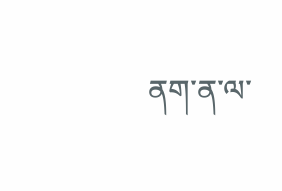ནག་ན་ལ་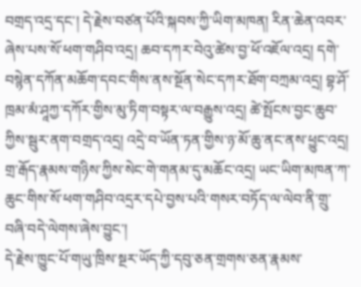བགྲད་འདྲ་དང་། དེ་རྗེས་བཙན་པོའི་སྐབས་ཀྱི་ཡིག་མཁན། རིན་ཆེན་འབར་ཞེས་པས་སོ་ཕག་གཤིབ་འདྲ། ཆབ་དཀར་བེའུ་ཚེས་བྱ་ཕོ་འཇོལ་འདྲ། དགེ་བསྙེན་དཀོན་མཆོག་དབང་གིས་ནས་སྔོན་སེང་དཀར་ཐོག་བཀྲམ་འདྲ། བྷ་ཤོ་ཁྲམ་མཾ་ཤཱཀྱ་དཀོར་གྱིས་མུ་ཏིག་བསྟར་ལ་བརྒྱུས་འདྲ། ཚེ་སྤོངས་བྱང་ཆུབ་ཀྱིས་སྦུར་ནག་བགྲད་འདྲ། འདྲེ་བ་ཡོན་ཏན་གྱིས་ཉ་མོ་ཆུ་ནང་ནས་ཕྱུང་འདྲ། གྲ་རྒོད་རྣམས་གཉིས་ཀྱིས་སེང་གེ་གནམ་དུ་མཆོང་འདྲ། ཡང་ཡིག་མཁན་ཀ་ཆུང་གིས་སོ་ཕག་གཤིབ་འདྲར་དཔེ་བྱས་པའི་གསར་བཏོད་ལ་ལེབ་ནི་གྲུ་བཞི་བདེ་ལེགས་ཞེས་བྱུང་།
དེ་རྗེས་ཁྱུང་པོ་གཡུ་ཁྲིས་སྔར་ཡོད་ཀྱི་དབུ་ཅན་གྲགས་ཅན་རྣམས་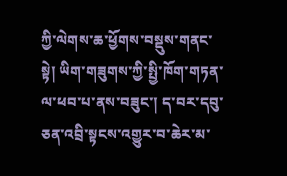ཀྱི་ལེགས་ཆ་ཕྱོགས་བསྡུས་གནང་སྟེ། ཡིག་གཟུགས་ཀྱི་སྤྱི་ཁོག་གཏན་ལ་ཕབ་པ་ནས་བཟུང་། ད་བར་དབུ་ཅན་འབྲི་སྟངས་འགྱུར་བ་ཆེར་མ་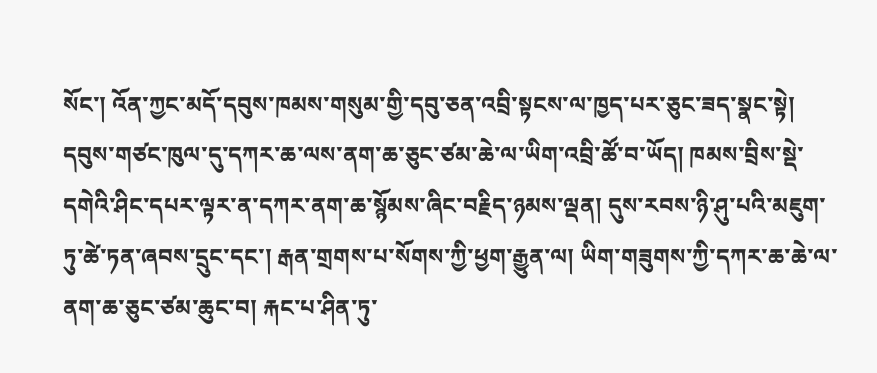སོང་། འོན་ཀྱང་མདོ་དབུས་ཁམས་གསུམ་གྱི་དབུ་ཅན་འབྲི་སྟངས་ལ་ཁྱད་པར་ཅུང་ཟད་སྣང་སྟེ། དབུས་གཙང་ཁུལ་དུ་དཀར་ཆ་ལས་ནག་ཆ་ཅུང་ཙམ་ཆེ་ལ་ཡིག་འབྲི་ཚོ་བ་ཡོད། ཁམས་བྲིས་སྡེ་དགེའི་ཤིང་དཔར་ལྟར་ན་དཀར་ནག་ཆ་སྙོམས་ཞིང་བརྗིད་ཉམས་ལྡན། དུས་རབས་ཉི་ཤུ་པའི་མཇུག་ཏུ་ཚེ་ཏན་ཞབས་དྲུང་དང་། རྒན་གྲགས་པ་སོགས་ཀྱི་ཕྱག་རྒྱུན་ལ། ཡིག་གཟུགས་ཀྱི་དཀར་ཆ་ཆེ་ལ་ནག་ཆ་ཅུང་ཙམ་ཆུང་བ། རྐང་པ་ཤིན་ཏུ་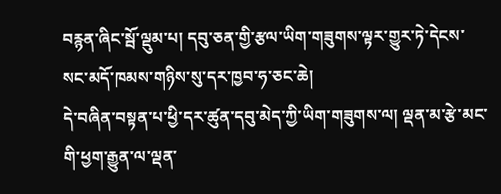བརྙན་ཞིང་སྦོ་ལྡུམ་པ། དབུ་ཅན་གྱི་རྩལ་ཡིག་གཟུགས་ལྟར་གྱུར་ཏེ་དེངས་སང་མདོ་ཁམས་གཉིས་སུ་དར་ཁྱབ་ཧ་ཅང་ཆེ།
དེ་བཞིན་བསྟན་པ་ཕྱི་དར་ཚུན་དབུ་མེད་ཀྱི་ཡིག་གཟུགས་ལ། ལྡན་མ་རྩེ་མང་གི་ཕྱག་རྒྱུན་ལ་ལྡན་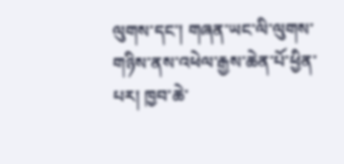ལུགས་དང་། གཞན་ཡང་ལི་ལུགས་གཉིས་ནས་འཕེལ་རྒྱས་ཆེན་པོ་ཕྱིན་པར། ཁྱབ་ཆེ་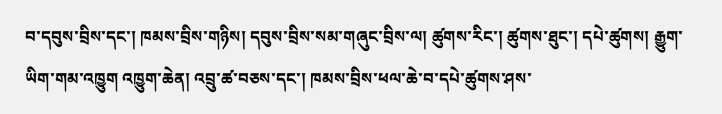བ་དབུས་བྲིས་དང་། ཁམས་བྲིས་གཉིས། དབུས་བྲིས་སམ་གཞུང་བྲིས་ལ། ཚུགས་རིང་། ཚུགས་ཐུང་། དཔེ་ཚུགས། རྒྱུག་ཡིག་གམ་འཁྱུག འཁྱུག་ཆེན། འབྲུ་ཚ་བཅས་དང་། ཁམས་བྲིས་ཕལ་ཆེ་བ་དཔེ་ཚུགས་ཤས་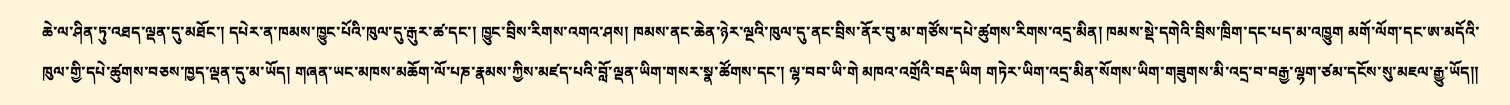ཆེ་ལ་ཤིན་ཏུ་འཐད་ལྡན་དུ་མཐོང་། དཔེར་ན་ཁམས་ཁྱུང་པོའི་ཁུལ་དུ་རྒུར་ཚ་དང་། ཁྱུང་བྲིས་རིགས་འགའ་ཤས། ཁམས་ནང་ཆེན་ཉེར་ལྔའི་ཁུལ་དུ་ནང་བྲིས་ནོར་བུ་མ་གཙོས་དཔེ་ཚུགས་རིགས་འདྲ་མིན། ཁམས་སྡེ་དགེའི་བྲིས་ཁྲིག་དང་པད་མ་འཁྱུག མགོ་ལོག་དང་ཨ་མདོའི་ཁུལ་གྱི་དཔེ་ཚུགས་བཅས་ཁྱད་ལྡན་དུ་མ་ཡོད། གཞན་ཡང་མཁས་མཆོག་ལོ་པཎ་རྣམས་ཀྱིས་མཇ༹ད་པའི་བློ་ལྡན་ཡིག་གསར་སྣ་ཚོགས་དང་། ལྷ་བབ་ཡི་གེ མཁའ་འགྲོའི་བརྡ་ཡིག གཏེར་ཡིག་འདྲ་མིན་སོགས་ཡིག་གཟུགས་མི་འདྲ་བ་བརྒྱ་ལྷག་ཙམ་དངོས་སུ་མཇལ་རྒྱུ་ཡོད༎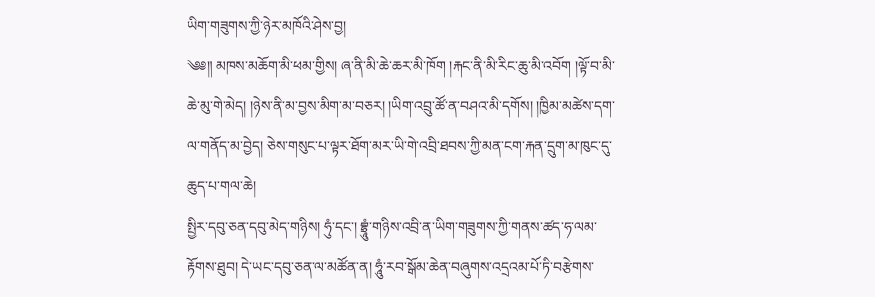ཡིག་གཟུགས་ཀྱི་ཉེར་མཁོའི་ཤེས་བྱ།
༄༅༎ མཁས་མཆོག་མི་ཕམ་གྱིས། ཞ་ནི་མི་ཆེ་ཆར་མི་ཁོག །རྐང་ནི་མི་རིང་ཆུ་མི་འབོག །ལྟོ་བ་མི་ཆེ་མུ་གེ་མེད། །ཉེས་ནི་མ་བྱས་མིག་མ་བཅར། །ཡིག་འབྲུ་ཚོ་ན་བཤའ་མི་དགོས། །ཁྱིམ་མཚེས་དག་ལ་གནོད་མ་བྱེད། ཅེས་གསུང་པ་ལྟར་ཐོག་མར་ཡི་གེ་འབྲི་ཐབས་ཀྱི་མན་ངག་རྐན་དྲུག་མ་ཁུང་དུ་ཆུད་པ་གལ་ཆེ།
སྤྱིར་དབུ་ཅན་དབུ་མེད་གཉིས། ཧུཾ་དང་། བྷྲཱུཾ་གཉིས་འབྲི་ན་ཡིག་གཟུགས་ཀྱི་གནས་ཚད་ཧ་ལམ་རྟོགས་ཐུབ། དེ་ཡང་དབུ་ཅན་ལ་མཚོན་ན། ཧཱུཾ་རབ་སྒོམ་ཆེན་བཞུགས་འདྲའམ་པོ་ཏི་བརྩེགས་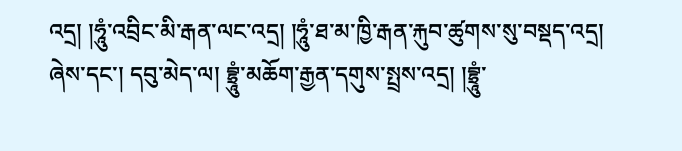འདྲ། །ཧཱུཾ་འབྲིང་མི་རྒན་ལང་འདྲ། །ཧཱུཾ་ཐ་མ་ཁྱི་རྒན་རྐུབ་ཚུགས་སུ་བསྡད་འདྲ། ཞེས་དང་། དབུ་མེད་ལ། བྷྲཱུཾ་མཆོག་རྒྱན་དགུས་སྤྲས་འདྲ། །བྷྲཱུཾ་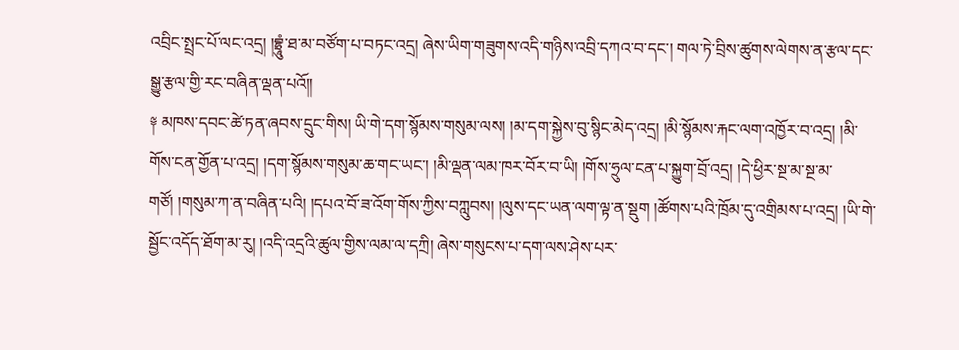འབྲིང་སྤྲང་པོ་ལང་འདྲ། །བྷྲཱུཾ་ཐ་མ་བཙོག་པ་བཏང་འདྲ། ཞེས་ཡིག་གཟུགས་འདི་གཉིས་འབྲི་དཀའ་བ་དང་། གལ་ཏེ་བྲིས་ཚུགས་ལེགས་ན་རྩལ་དང་སྒྱུ་རྩལ་གྱི་རང་བཞིན་ལྡན་པའོ༎
༈ མཁས་དབང་ཚེ་ཏན་ཞབས་དྲུང་གིས། ཡི་གེ་དག་སྙོམས་གསུམ་ལས། །མ་དག་སྐྱེས་བུ་སྙིང་མེད་འདྲ། །མི་སྙོམས་རྐང་ལག་འཁྱོར་བ་འདྲ། །མི་གོས་ངན་གྱོན་པ་འདྲ། །དག་སྙོམས་གསུམ་ཆ་གང་ཡང་། །མི་ལྡན་ལམ་ཁར་བོར་བ་ཡི། །གོས་ཧྲུལ་ངན་པ་སྐྱུག་བྲོ་འདྲ། །དེ་ཕྱིར་སྔ་མ་སྔ་མ་གཙོ། །གསུམ་ཀ་ན་བཞིན་པའི། །དཔའ་བོ་ཟ་འོག་གོས་ཀྱིས་བཀླུབས། །ལུས་དང་ཡན་ལག་ལྟ་ན་སྡུག །ཚོགས་པའི་ཁྲོམ་དུ་འགྲིམས་པ་འདྲ། །ཡི་གེ་སྦྱོང་འདོད་ཐོག་མ་རུ། །འདི་འདྲའི་ཚུལ་གྱིས་ལམ་ལ་དཀྲི། ཞེས་གསུངས་པ་དག་ལས་ཤེས་པར་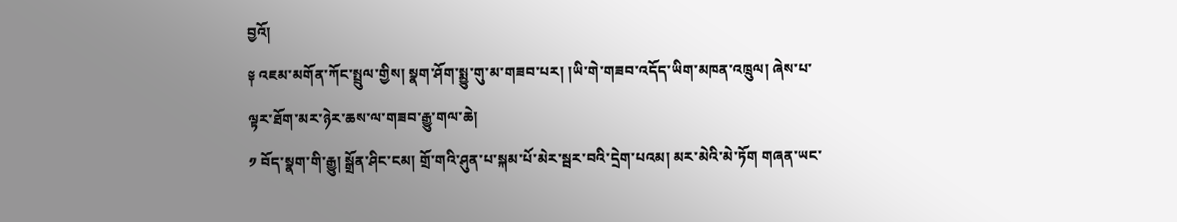བྱའོ།
༈ འཇམ་མགོན་ཀོང་སྤྲུལ་གྱིས། སྣག་ཤོག་སྨྱུ་གུ་མ་གཟབ་པར། །ཡི་གེ་གཟབ་འདོད་ཡིག་མཁན་འཁྲུལ། ཞེས་པ་ལྟར་ཐོག་མར་ཉེར་ཆས་ལ་གཟབ་རྒྱུ་གལ་ཆེ།
༡ བོད་སྣག་གི་རྒྱུ། སྒྲོན་ཤིང་ངམ། གྲོ་གའི་ཤུན་པ་སྐམ་པོ་མེར་སྦར་བའི་དྲེག་པའམ། མར་མེའི་མེ་ཏོག གཞན་ཡང་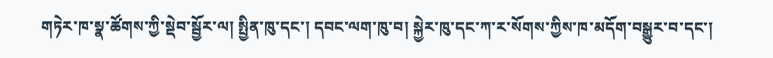གཏེར་ཁ་སྣ་ཚོགས་ཀྱི་སྡེབ་སྦྱོར་ལ། སྤྱིན་ཁུ་དང་། དབང་ལག་ཁུ་བ། སྐྱེར་ཁུ་དང་ཀ་ར་སོགས་ཀྱིས་ཁ་མདོག་བསྒྱུར་བ་དང་།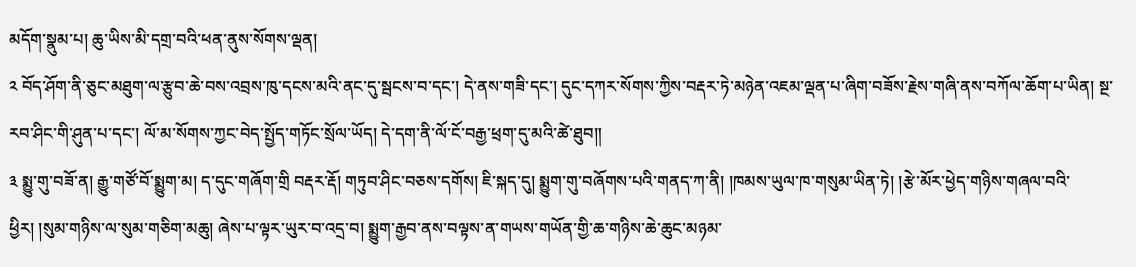མདོག་སྣུམ་པ། ཆུ་ཡིས་མི་དགྲ་བའི་ཕན་ནུས་སོགས་ལྡན།
༢ བོད་ཤོག་ནི་ཅུང་མཐུག་ལ་རྩུབ་ཆེ་བས་འབྲས་ཁུ་དངས་མའི་ནང་དུ་སྦངས་བ་དང་། དེ་ནས་གཟི་དང་། དུང་དཀར་སོགས་ཀྱིས་བརྡར་ཏེ་མཉེན་འཇམ་ལྡན་པ་ཞིག་བཟོས་རྗེས་གཞི་ནས་བཀོལ་ཆོག་པ་ཡིན། སྔ་རབ་ཤིང་གི་ཤུན་པ་དང་། ལོ་མ་སོགས་ཀྱང་བེད་སྤྱོད་གཏོང་སྲོལ་ཡོད། དེ་དག་ནི་ལོ་ངོ་བརྒྱ་ཕྲག་དུ་མའི་ཚེ་ཐུབ༎
༣ སྨྱུ་གུ་བཟོ་ན། རྒྱུ་གཙོ་བོ་སྨྱུག་མ། ད་དུང་གཞོག་གྲི བརྡར་རྡོ། གཏུབ་ཤིང་བཅས་དགོས། ཇི་སྐད་དུ། སྨྱུག་གུ་བཞོགས་པའི་གནད་ཀ་ནི། །ཁམས་ཡུལ་ཁ་གསུམ་ཡིན་ཏེ། །རྩེ་མོར་ཕྱེད་གཉིས་གཞལ་བའི་ཕྱིར། །སུམ་གཉིས་ལ་སུམ་གཅིག་མཆུ། ཞེས་པ་ལྟར་ཡུར་བ་འདྲ་བ། སྨྱུག་རྒྱབ་ནས་བལྟས་ན་གཡས་གཡོན་གྱི་ཆ་གཉིས་ཆེ་ཆུང་མཉམ་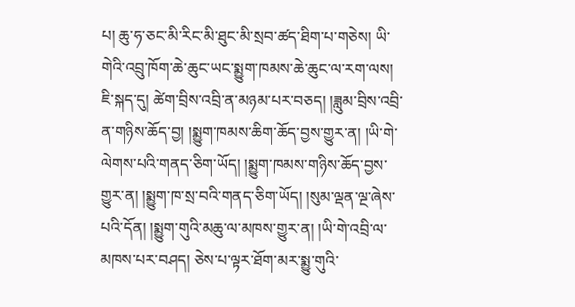པ། ཆུ་ཧ་ཅང་མི་རིང་མི་ཐུང་མི་སྲབ་ཚད་ཐིག་པ་གཅེས། ཡི་གེའི་འབྲུ་ཁོག་ཆེ་ཆུང་ཡང་སྨྱུག་ཁམས་ཆེ་ཆུང་ལ་རག་ལས། ཇི་སྐད་དུ། ཚེག་བྲིས་འབྲི་ན་མཉམ་པར་བཅད། །ཟླུམ་བྲིས་འབྲི་ན་གཉིས་ཆོད་བྱ། །སྨྱུག་ཁམས་ཆིག་ཆོད་བྱས་གྱུར་ན། །ཡི་གེ་ལེགས་པའི་གནད་ཅིག་ཡོད། །སྨྱུག་ཁམས་གཉིས་ཆོད་བྱས་གྱུར་ན། །སྨྱུག་ཁ་སྲ་བའི་གནད་ཅིག་ཡོད། །སུམ་ལྡན་ལྔ་ཞེས་པའི་དོན། །སྨྱུག་གུའི་མཆུ་ལ་མཁས་གྱུར་ན། །ཡི་གེ་འབྲི་ལ་མཁས་པར་བཤད། ཅེས་པ་ལྟར་ཐོག་མར་སྨྱུ་གུའི་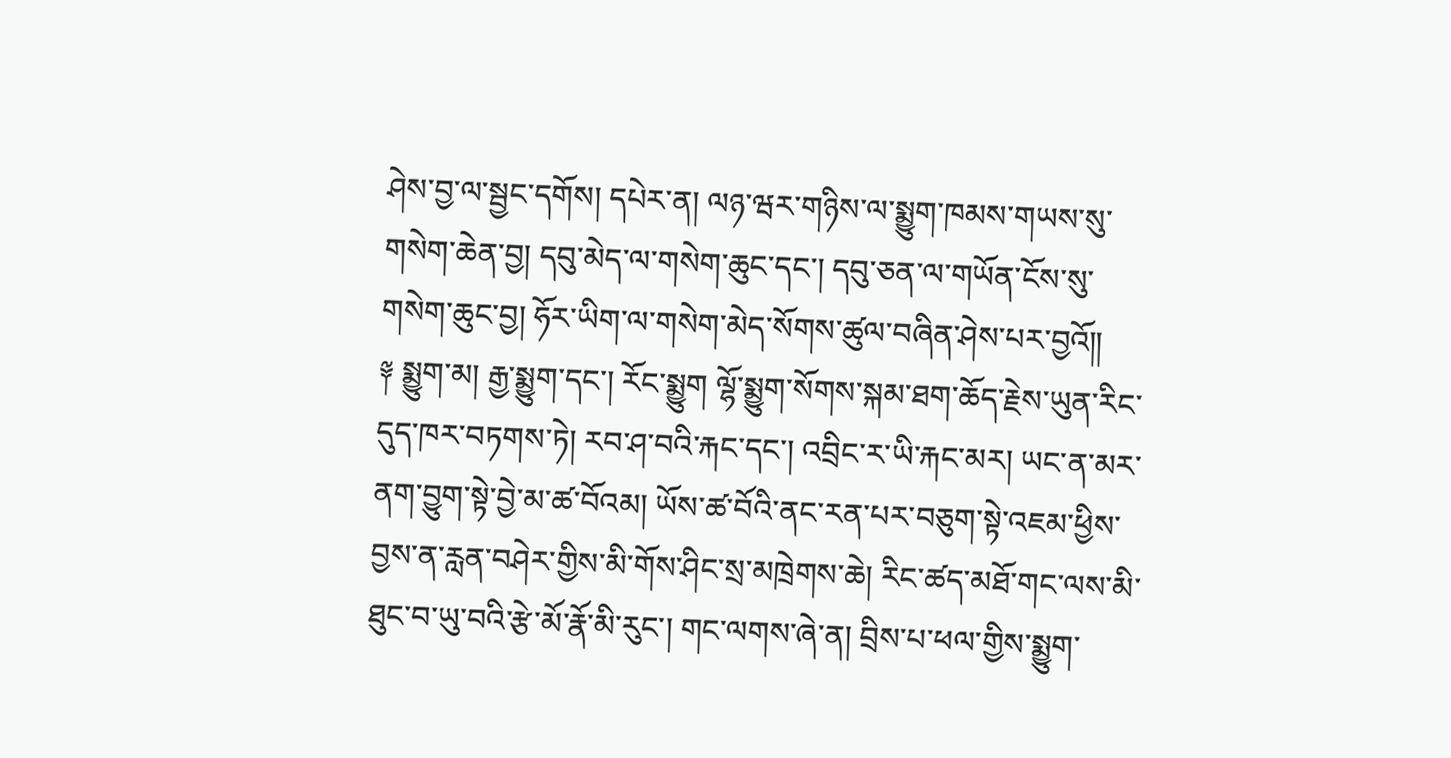ཤེས་བྱ་ལ་སྦྱང་དགོས། དཔེར་ན། ལཉ་ཝར་གཉིས་ལ་སྨྱུག་ཁམས་གཡས་སུ་གསེག་ཆེན་བྱ། དབུ་མེད་ལ་གསེག་ཆུང་དང་། དབུ་ཅན་ལ་གཡོན་ངོས་སུ་གསེག་ཆུང་བྱ། ཧོར་ཡིག་ལ་གསེག་མེད་སོགས་ཚུལ་བཞིན་ཤེས་པར་བྱའོ༎
༈ སྨྱུག་མ། རྒྱ་སྨྱུག་དང་། རོང་སྨྱུག ལྷོ་སྨྱུག་སོགས་སྐམ་ཐག་ཆོད་རྗེས་ཡུན་རིང་དུད་ཁར་བཏགས་ཏེ། རབ་ཤ་བའི་རྐང་དང་། འབྲིང་ར་ཡི་རྐང་མར། ཡང་ན་མར་ནག་བྱུག་སྟེ་བྱེ་མ་ཚ་བོའམ། ཡོས་ཚ་བོའི་ནང་རན་པར་བཅུག་སྟེ་འཇམ་ཕྱིས་བྱས་ན་རླན་བཤེར་གྱིས་མི་གོས་ཤིང་སྲ་མཁྲེགས་ཆེ། རིང་ཚད་མཐོ་གང་ལས་མི་ཐུང་བ་ཡུ་བའི་རྩེ་མོ་རྣོ་མི་རུང་། གང་ལགས་ཞེ་ན། བྲིས་པ་ཕལ་གྱིས་སྨྱུག་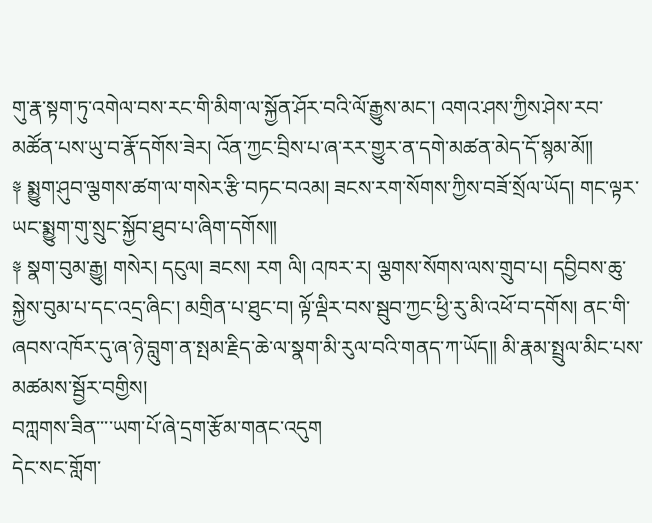གུ་རྣ་སྟག་ཏུ་འགེལ་བས་རང་གི་མིག་ལ་སྐྱོན་ཤོར་བའི་ལོ་རྒྱུས་མང་། འགའ་ཤས་ཀྱིས་ཤེས་རབ་མཚོན་པས་ཡུ་བ་རྣོ་དགོས་ཟེར། འོན་ཀྱང་བྲིས་པ་ཞ་རར་གྱུར་ན་དགེ་མཚན་མེད་དོ་སྙམ་མོ༎
༈ སྨྱུག་ཤུབ་ལྕགས་ཚག་ལ་གསེར་རྩི་བཏང་བའམ། ཟངས་རག་སོགས་ཀྱིས་བཟོ་སྲོལ་ཡོད། གང་ལྟར་ཡང་སྨྱུག་གུ་སྲུང་སྐྱོབ་ཐུབ་པ་ཞིག་དགོས༎
༈ སྣག་བུམ་རྒྱུ། གསེར། དངུལ། ཟངས། རག ལི། འཁར་ར། ལྕགས་སོགས་ལས་གྲུབ་པ། དབྱིབས་ཆུ་སྐྱེས་བུམ་པ་དང་འདྲ་ཞིང་། མགྲིན་པ་ཐུང་བ། ལྟོ་ལྡིར་བས་སྦུབ་ཀྱང་ཕྱི་རུ་མི་འཕོ་བ་དགོས། ནང་གི་ཞབས་འཁོར་དུ་ཞ་ཉེ་བླུག་ན་སྤམ་རྗིད་ཆེ་ལ་སྣག་མི་རུལ་བའི་གནད་ཀ་ཡོད༎ མི་རྣམ་སྤྲུལ་མིང་པས་མཚམས་སྦྱོར་བགྱིས།
བཀླགས་ཟིན་་་་ཡག་པོ་ཞེ་དྲག་རྩོམ་གནང་འདུག
དེང་སང་གློག་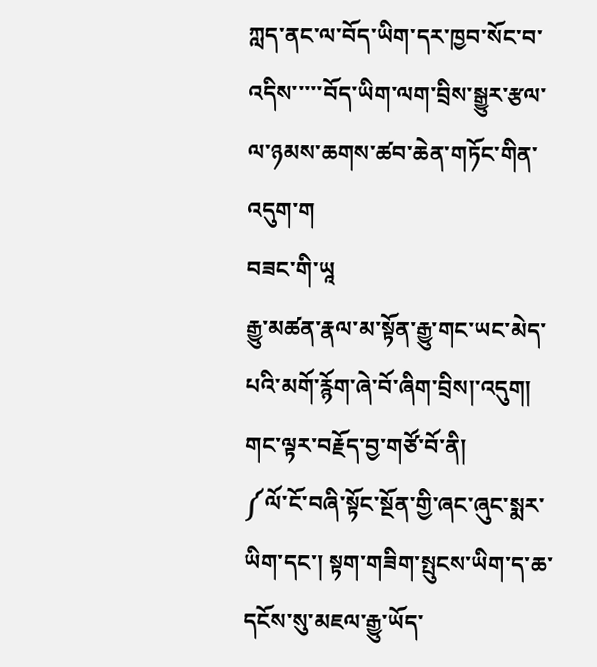ཀླད་ནང་ལ་བོད་ཡིག་དར་ཁྱབ་སོང་བ་འདིས་་་་་བོད་ཡིག་ལག་བྲིས་སྒྱུར་རྩལ་ལ་ཉམས་ཆགས་ཚབ་ཆེན་གཏོང་གིན་འདུག་ག
བཟང་གི་ཡཱ
རྒྱུ་མཚན་རྣལ་མ་སྟོན་རྒྱུ་གང་ཡང་མེད་པའི་མགོ་རྙོག་ཞེ་བོ་ཞིག་བྲིས།་འདུག།
གང་ལྟར་བརྗོད་བྱ་གཙོ་བོ་ནི།
༼ལོ་ངོ་བཞི་སྟོང་སྔོན་གྱི་ཞང་ཞུང་སྨར་ཡིག་དང་། སྟག་གཟིག་སྤུངས་ཡིག་ད་ཆ་དངོས་སུ་མཇལ་རྒྱུ་ཡོད་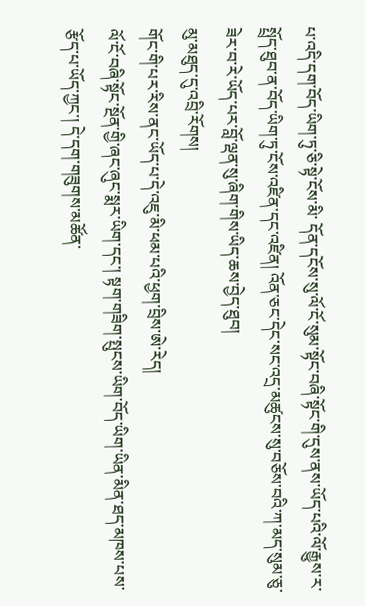པ་འདི་དག་བོད་ཡིག་ཏུ་ཅི་སྟེ་ངོས་མི་ དོན་དངོས་སུ་ལོ་ངོ་སུམ་སྟོང་བཞི་སྟོང་གི་དུས་ནས་ཡོད་པའི་ལོ་རྒྱུས་ར་སྤྲོད་ཐུབ་ན་བོད་ཡིག་ཏུ་ངོས་འཛིན་དང་འཛིན། འོན་ཅང་དེང་སང་འདྲ་མཚུངས་སུ་བཅོས་བའི་ཀ་མད་སུམ་ཅུ་ཟེར་བ་རེ་ཡོད་པར་བློ་ལྡན་སུ་ཞིག་གིས་ཡིད་ཆས་བྱེད་ཐུབ།
མུ་མཐུད་དུ་འབྲི་རོགས།
གོང་གི་པར་རིས་ནང་ཡོད་པ་དེ་འཇུ་མི་ཕམ་པའི་ཕྱག་བྲིས་ཨེ་རེད།
ལོ་ངོ་བཞི་སྟོང་སྔོན་གྱི་ཞང་ཞུང་སྨར་ཡིག་དང་། སྟག་གཟིག་སྤུངས་ཡིག་བོད་ཡིག་ཡིན་མིན་ཐད་མཁས་པས་རྩོད་པ་ཡོད་ཀྱང་། དེ་དག་གཟུགས་མཚོན་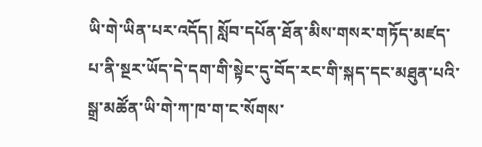ཡི་གེ་ཡིན་པར་འདོད། སློབ་དཔོན་ཐོན་མིས་གསར་གཏོད་མཛད་པ་ནི་སྔར་ཡོད་དེ་དག་གི་སྟེང་དུ་བོད་རང་གི་སྐད་དང་མཐུན་པའི་སྒྲ་མཚོན་ཡི་གེ་ཀ་ཁ་ག་ང་སོགས་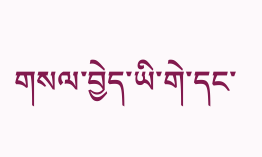གསལ་བྱེད་ཡི་གེ་དང་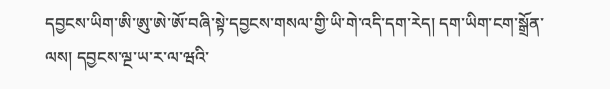དབྱངས་ཡིག་ཨི་ཨུ་ཨེ་ཨོ་བཞི་སྟེ་དབྱངས་གསལ་གྱི་ཡི་གེ་འདི་དག་རེད། དག་ཡིག་ངག་སྒྲོན་ལས། དབྱངས་ལྔ་ཡ་ར་ལ་ཝའི་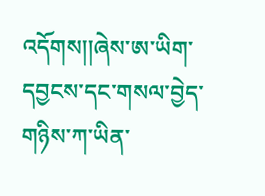འདོགས།།ཞེས་ཨ་ཡིག་དབྱངས་དང་གསལ་བྱེད་གཉིས་ཀ་ཡིན་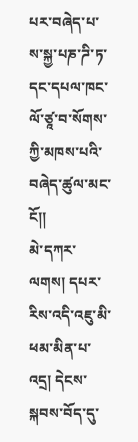པར་བཞེད་པ་ས་སྐྱ་པཎ་ཌི་ཏ་དང་དཔལ་ཁང་ལོ་ཙཱ་བ་སོགས་ཀྱི་མཁས་པའི་བཞེད་ཚུལ་མང་ངོ།།
མེ་དཀར་ལགས། དཔར་རིས་འདི་འཇུ་མི་ཕམ་མིན་པ་འདྲ། དེངས་སྐབས་བོད་དུ་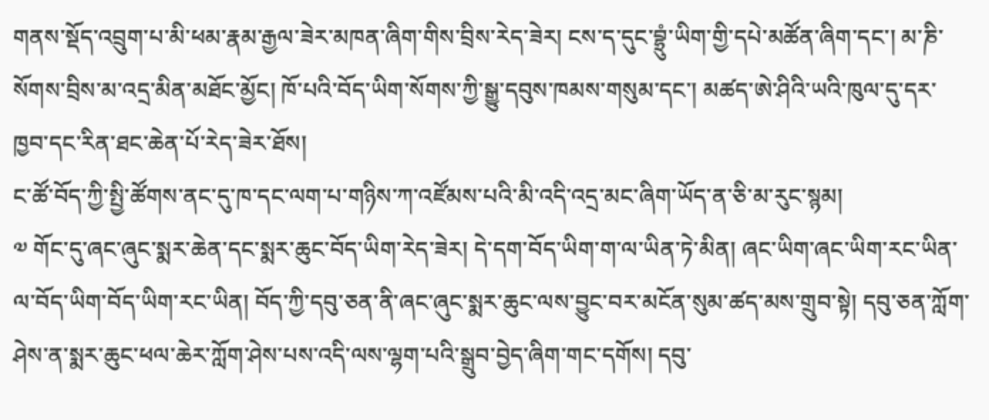གནས་སྡོད་འབྲུག་པ་མི་ཕམ་རྣམ་རྒྱལ་ཟེར་མཁན་ཞིག་གིས་བྲིས་རེད་ཟེར། ངས་ད་དུང་བྷྲུཾ་ཡིག་གྱི་དཔེ་མཚོན་ཞིག་དང་། མ་ཎི་སོགས་བྲིས་མ་འདྲ་མིན་མཐོང་མྱོང། ཁོ་པའི་བོད་ཡིག་སོགས་ཀྱི་སྒྱུ་དབུས་ཁམས་གསུམ་དང་། མཚད་ཨེ་ཤིའི་ཡའི་ཁུལ་དུ་དར་ཁྱབ་དང་རིན་ཐང་ཆེན་པོ་རེད་ཟེར་ཐོས།
ང་ཚོ་བོད་ཀྱི་སྤྱི་ཚོགས་ནང་དུ་ཁ་དང་ལག་པ་གཉིས་ཀ་འཛོམས་པའི་མི་འདི་འདྲ་མང་ཞིག་ཡོད་ན་ཅི་མ་རུང་སྙམ།
༧ གོང་དུ་ཞང་ཞུང་སྨར་ཆེན་དང་སྨར་ཆུང་བོད་ཡིག་རེད་ཟེར། དེ་དག་བོད་ཡིག་ག་ལ་ཡིན་ཏེ་མིན། ཞང་ཡིག་ཞང་ཡིག་རང་ཡིན་ལ་བོད་ཡིག་བོད་ཡིག་རང་ཡིན། བོད་ཀྱི་དབུ་ཅན་ནི་ཞང་ཞུང་སྨར་ཆུང་ལས་བྱུང་བར་མངོན་སུམ་ཚད་མས་གྲུབ་སྟེ། དབུ་ཅན་ཀློག་ཤེས་ན་སྨར་ཆུང་ཕལ་ཆེར་ཀློག་ཤེས་པས་འདི་ལས་ལྷག་པའི་སྒྲུབ་བྱེད་ཞིག་གང་དགོས། དབུ་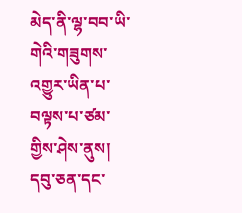མེད་ནི་ལྷ་བབ་ཡི་གེའི་གཟུགས་འགྱུར་ཡིན་པ་བལྟས་པ་ཙམ་གྱིས་ཤེས་ནུས། དབུ་ཅན་དང་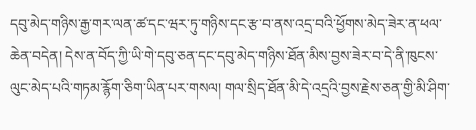དབུ་མེད་གཉིས་རྒྱ་གར་ལན་ཚ་དང་ཝར་ཏུ་གཉིས་དང་རྩ་བ་ནས་འདྲ་བའི་ཕྱོགས་མེད་ཟེར་ན་ཕལ་ཆེན་བདེན། དེས་ན་བོད་ཀྱི་ཡི་གེ་དབུ་ཅན་དང་དབུ་མེད་གཉིས་ཐོན་མིས་བྱས་ཟེར་བ་དེ་ནི་ཁུངས་ལུང་མེད་པའི་གཏམ་རྙོག་ཅིག་ཡིན་པར་གསལ། གལ་སྲིད་ཐོན་མི་དེ་འདྲའི་བྱས་རྗེས་ཅན་གྱི་མི་ཤིག་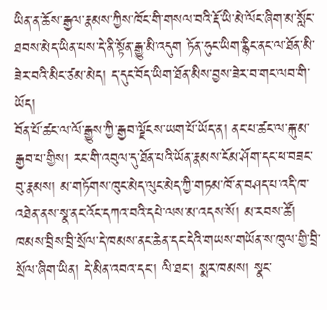ཡིན་ན་ཆོས་རྒྱལ་རྣམས་ཀྱིས་ཁོང་གི་གསལ་བའི་རྡོ་ཡི་མེ་ལོང་ཞིག་མ་སློང་ཐབས་མེད་ཡིན་པས་དེ་ནི་སྟོན་རྒྱུ་མི་འདུག ཏོན་ཧུང་ཡིག་རྙིང་ནང་ལ་ཐོན་མི་ཟེར་བའི་མིང་ཙམ་མེད། ད་དུང་བོད་ཡིག་ཐོན་མིས་བྱས་ཟེར་བ་གང་ལབ་གི་ཡོད།
བོན་པོ་ཚང་ལ་ལོ་རྒྱུས་ཀྱི་རྒྱབ་ལྗོངས་ཡག་པོ་ཡོད་ན། ནང་པ་ཚང་ལ་རྐུ་མ་རྒྱབ་པ་གྱིས། རང་གི་འབུལ་དུ་ཐོན་པའི་ཡོན་རྣམས་ངོམ་ཤོག་དང་ཕ་བཟང་བུ་རྣམས། མ་གཏོགས་ཁུང་མེད་ལུང་མེད་ཀྱི་གཏམ་ཁོ་ན་བཤད་པ་འདི་ཁ་འཐེན་ནས་སྣ་ནང་འོང་དཀའ་བའི་དཔེ་ལས་མ་འདས་སོ། མ་རབས་ཚོ།
ཁམས་བྲིས་བྲི་སྲོལ་དེ་ཁམས་ནང་ཆེན་དང་དེའི་གཡས་གཡོན་ས་ཁུལ་གྱི་བྲི་སྲོལ་ཞིག་ཡིན། དེ་མིན་འབའ་དང་། ལི་ཐང་། སྨར་ཁམས། སྣང་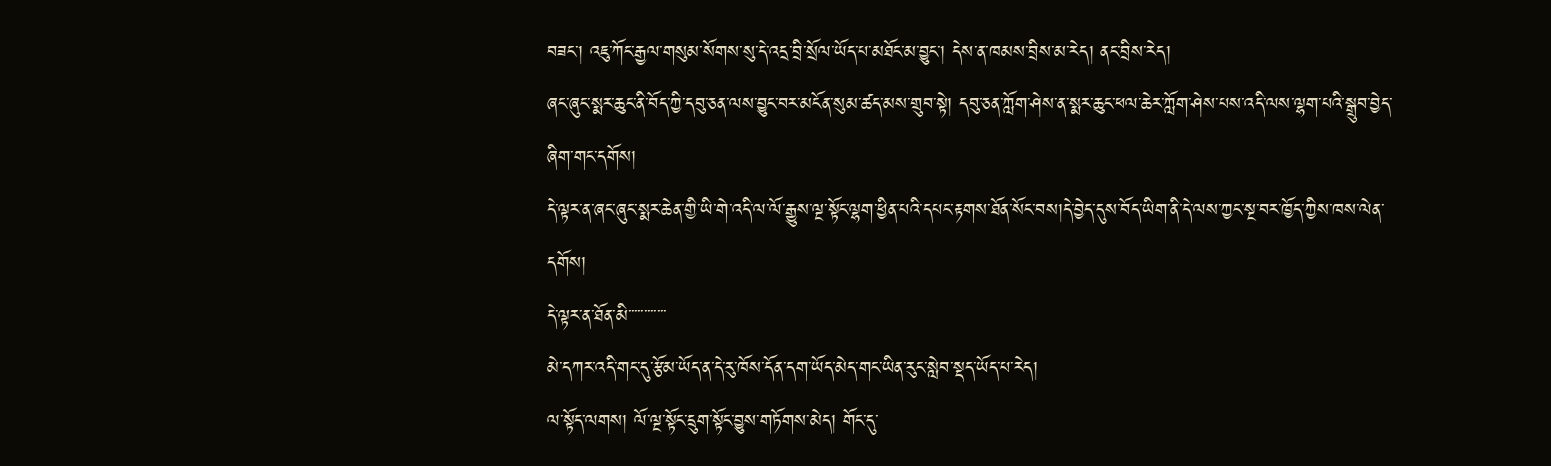བཟང་། འཇུ་ཀོང་རྒྱལ་གསུམ་སོགས་སུ་དེ་འདྲ་བྲི་སྲོལ་ཡོད་པ་མཐོང་མ་བྱུང་། དེས་ན་ཁམས་བྲིས་མ་རེད། ནང་བྲིས་རེད།
ཞང་ཞུང་སྨར་ཆུང་ནི་བོད་ཀྱི་དབུ་ཅན་ལས་བྱུང་བར་མངོན་སུམ་ཚད་མས་གྲུབ་སྟེ། དབུ་ཅན་ཀློག་ཤེས་ན་སྨར་ཆུང་ཕལ་ཆེར་ཀློག་ཤེས་པས་འདི་ལས་ལྷག་པའི་སྒྲུབ་བྱེད་ཞིག་གང་དགོས།
དེ་ལྟར་ན་ཞང་ཞུང་སྨར་ཆེན་གྱི་ཡི་གེ་འདི་ལ་ལོ་རྒྱུས་ལྔ་སྟོང་ལྷག་ཕྱིན་པའི་དཔང་རྟགས་ཐོན་སོང་བས།དེ་བྱེད་དུས་བོད་ཡིག་ནི་དེ་ལས་ཀྱང་སྔ་བར་ཁྱོད་ཀྱིས་ཁས་ལེན་དགོས།
དེ་ལྟར་ན་ཐོན་མི་་་་་་་་་་་་
མེ་དཀར་འདི་གང་དུ་རྩོམ་ཡོད་ན་དེ་རུ་ཁོས་དོན་དག་ཡོད་མེད་གང་ཡིན་རུང་སླེབ་སྡད་ཡོད་པ་རེད།
ལ་སྟོད་ལགས། ལོ་ལྔ་སྟོང་དྲུག་སྟོང་བྱུས་གཏོགས་མེད། གོང་དུ་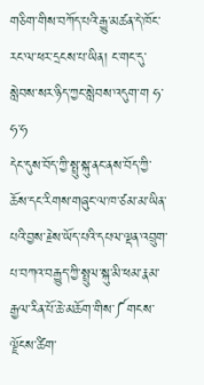གཅིག་གིས་བཀོད་པའི་རྒྱུ་མཚན་དེ་ཁོང་རང་ལ་ཕར་དྲངས་པ་ཡིན། ང་གང་དུ་སླེབས་སར་ཉིད་ཀྱང་སླེབས་འདུག་ག ཧ་ཧ་ཧ
དེང་དུས་བོད་ཀྱི་སྤྲུ་སྐུ་ནང་ནས་བོད་ཀྱི་ཆོས་དང་རིགས་གཞུང་ལ་ཁ་ཙམ་མ་ཡིན་པའི་བྱས་རྗེས་ཡོད་པའི་དཔལ་ལྡན་འབྲུག་པ་བཀའ་བརྒྱུད་ཀྱི་སྤྲུལ་སྐུ་མི་ཕམ་རྣམ་རྒྱལ་རིན་པོ་ཆེ་མཆོག་གིས་༼གངས་ལྗོངས་ཚིག་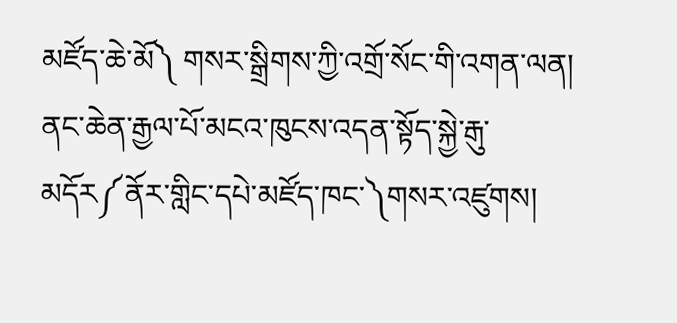མཛོད་ཆེ་མོ༽ གསར་སྒྲིགས་ཀྱི་འགྲོ་སོང་གི་འགན་ལན། ནང་ཆེན་རྒྱལ་པོ་མངའ་ཁུངས་འདན་སྟོད་སྐྱེ་རྒུ་མདོར༼ནོར་གླིང་དཔེ་མཛོད་ཁང་༽གསར་འཛུགས།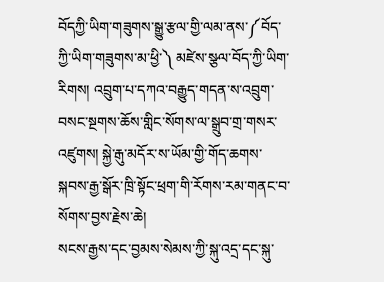བོདཀྱི་ཡིག་གཟུགས་སྒྱུ་རྩལ་གྱི་ལམ་ནས་༼བོད་ཀྱི་ཡིག་གཟུགས་མ་ཕྱི་༽ མཛེས་སྩལ་བོད་ཀྱི་ཡིག་རིགས། འབྲུག་པ་དཀའ་བརྒྱུད་གདན་ས་འབྲུག་བསང་སྔགས་ཆོས་གླིང་སོགས་ལ་སྒྲུབ་གྲ་གསར་འཛུགས། སྐྱེ་རྒུ་མདོར་ས་ཡོམ་གྱི་གོད་ཆགས་སྐབས་རྒྱ་སྒོར་ཁྲི་སྟོང་ཕྲག་གི་རོགས་རམ་གནང་བ་སོགས་བྱས་རྗེས་ཆེ།
སངས་རྒྱས་དང་བྱམས་སེམས་ཀྱི་སྐུ་འདྲ་དང་སྐུ་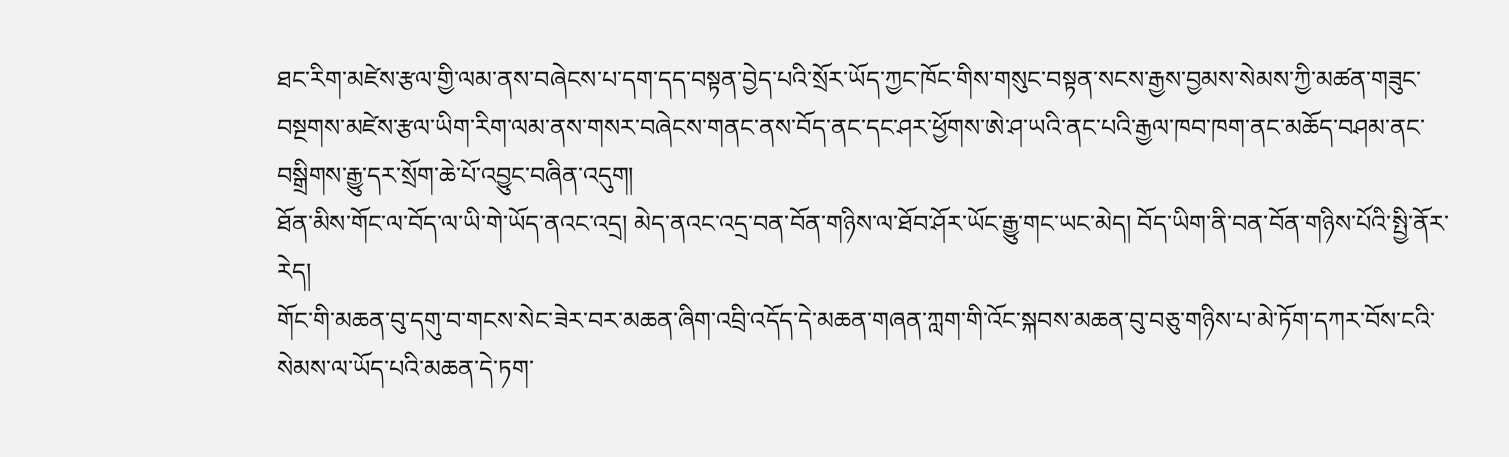ཐང་རིག་མཛེས་རྩལ་གྱི་ལམ་ནས་བཞེངས་པ་དག་དད་བསྟན་བྱེད་པའི་སྲོར་ཡོད་ཀྱང་ཁོང་གིས་གསུང་བསྟན་སངས་རྒྱས་བྱམས་སེམས་ཀྱི་མཚན་གཟུང་བསྔགས་མཛེས་རྩལ་ཡིག་རིག་ལམ་ནས་གསར་བཞེངས་གནང་ནས་བོད་ནང་དང་ཤར་ཕྱོགས་ཨེ་ཤ་ཡའི་ནང་པའི་རྒྱལ་ཁབ་ཁག་ནང་མཆོད་བཤམ་ནང་བསྒྲིགས་རྒྱུ་དར་སྲོག་ཆེ་པོ་འབྱུང་བཞིན་འདུག།
ཐོན་མིས་གོང་ལ་བོད་ལ་ཡི་གེ་ཡོད་ནའང་འདྲ། མེད་ནའང་འདྲ་བན་བོན་གཉིས་ལ་ཐོབ་ཤོར་ཡོང་རྒྱུ་གང་ཡང་མེད། བོད་ཡིག་ནི་བན་བོན་གཉིས་པོའི་སྤྱི་ནོར་རེད།
གོང་གི་མཆན་བུ་དགུ་བ་གངས་སེང་ཟེར་བར་མཆན་ཞིག་འབྲི་འདོད་དེ་མཆན་གཞན་ཀླག་གི་འོང་སྐབས་མཆན་བུ་བཅུ་གཉིས་པ་མེ་ཏོག་དཀར་བོས་ངའི་སེམས་ལ་ཡོད་པའི་མཆན་དེ་ཏག་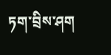ཏག་བྲིས་ཤག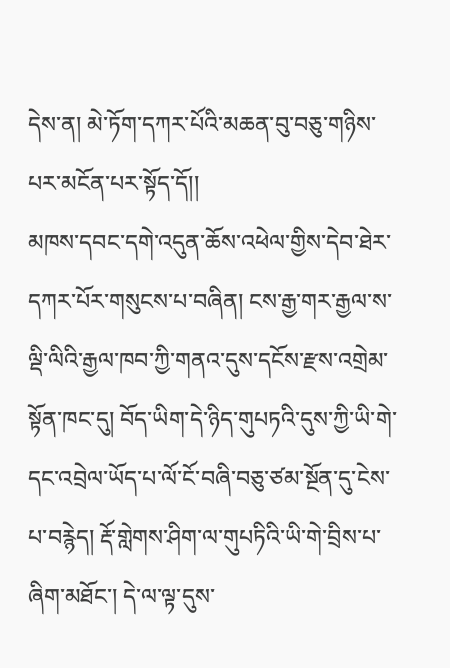དེས་ན། མེ་ཏོག་དཀར་པོའི་མཆན་བུ་བཅུ་གཉིས་པར་མངོན་པར་སྟོད་དོ།།
མཁས་དབང་དགེ་འདུན་ཆོས་འཕེལ་གྱིས་དེབ་ཐེར་དཀར་པོར་གསུངས་པ་བཞིན། ངས་རྒྱ་གར་རྒྱལ་ས་ལྡི་ལིའི་རྒྱལ་ཁབ་ཀྱི་གནའ་དུས་དངོས་རྫས་འགྲེམ་སྟོན་ཁང་དུ། བོད་ཡིག་དེ་ཉིད་གུཔཏའི་དུས་ཀྱི་ཡི་གེ་དང་འབྲེལ་ཡོད་པ་ལོ་ངོ་བཞི་བཅུ་ཙམ་སྔོན་དུ་ངེས་པ་བརྙེད། རྡོ་གླེགས་ཤིག་ལ་གུཔཏིའི་ཡི་གེ་བྲིས་པ་ཞིག་མཐོང་། དེ་ལ་ལྟ་དུས་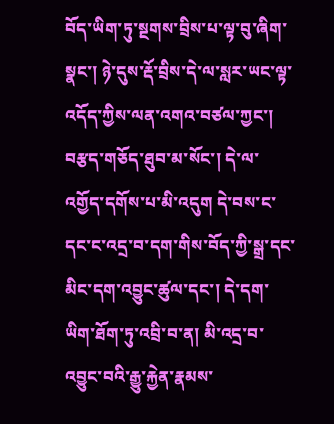བོད་ཡིག་ཏུ་སྔགས་བྲིས་པ་ལྟ་བུ་ཞིག་སྣང་། ཉེ་དུས་རྡོ་བྲིས་དེ་ལ་སླར་ཡང་ལྟ་འདོད་ཀྱིས་ལན་འགའ་བཙལ་ཀྱང་། བརྩད་གཅོད་ཐུབ་མ་སོང་། དེ་ལ་འགྱོད་དགོས་པ་མི་འདུག དེ་བས་ང་དང་ང་འདྲ་བ་དག་གིས་བོད་ཀྱི་སྒྲ་དང་མིང་དག་འབྱུང་ཚུལ་དང་། དེ་དག་ཡིག་ཐོག་ཏུ་འབྲི་བ་ན། མི་འདྲ་བ་འབྱུང་བའི་རྒྱུ་རྐྱེན་རྣམས་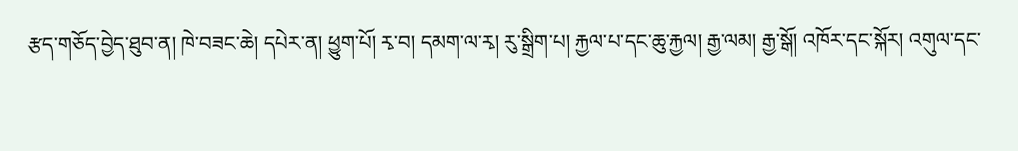རྩད་གཅོད་བྱེད་ཐུབ་ན། ཁེ་བཟང་ཆེ། དཔེར་ན། ཕྱུག་པོ། རྭ་བ། དམག་ལ་རྭ། རུ་སྒྲིག་པ། རྐྱལ་པ་དང་ཆུ་རྐྱལ། རྒྱ་ལམ། རྒྱ་སྒོ། འཁོར་དང་སྐོར། འགུལ་དང་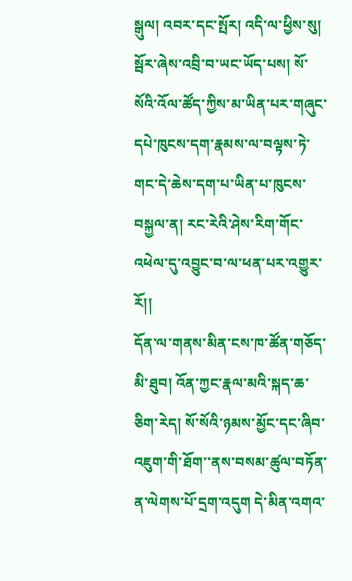སྒུལ། འབར་དང་སྤོར། འདི་ལ་ཕྱིས་སུ། སྦོར་ཞེས་འབྲི་བ་ཡང་ཡོད་པས། སོ་སོའི་འོལ་ཚོད་ཀྱིས་མ་ཡིན་པར་གཞུང་དཔེ་ཁུངས་དག་རྣམས་ལ་བལྟས་ཏེ་གང་དེ་ཆེས་དག་པ་ཡིན་པ་ཁུངས་བསྐྱལ་ན། རང་རེའི་ཤེས་རིག་གོང་འཕེལ་དུ་འབྱུང་བ་ལ་ཕན་པར་འགྱུར་རོ།།
དོན་ལ་གནས་མིན་ངས་ཁ་ཚོན་གཅོད་མི་ཐུབ། འོན་ཀྱང་རྣལ་མའི་སྐད་ཆ་ཅིག་རེད། སོ་སོའི་ཉམས་མྱོང་དང་ཞིབ་འཇུག་གི་ཐོག་་ནས་བསམ་ཚུལ་བཏོན་ན་ལེགས་པོ་དྲག་འདུག དེ་མིན་འགའ་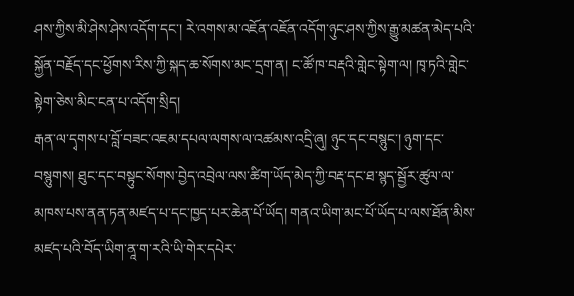ཤས་ཀྱིས་མི་ཤེས་ཤེས་འདོག་དང་། རེ་འགས་མ་འཇོན་འཇོན་འདོག་ཉུང་ཤས་ཀྱིས་རྒྱུ་མཚན་མེད་པའི་སྐྱོན་བརྗོད་དང་ཕྱོགས་རིས་ཀྱི་སྐད་ཆ་སོགས་མང་དྲག་ན། ང་ཚོ་ཁ་བརྡའི་གླེང་སྟེག་ལ། ཁྭ་ཏའི་གླེང་སྟེག་ཅེས་མིང་ངན་པ་འདོག་སྲིད།
རྒན་ལ་དྭགས་པ་བློ་བཟང་འཇམ་དཔལ་ལགས་ལ་འཚམས་འདྲི་ཞུ། ཉུང་དང་བསྙུང་། ཉུག་དང་བསྙུགས། ཐུང་དང་བསྟུང་སོགས་བྱེད་འབྲེལ་ལས་ཚིག་ཡོད་མེད་ཀྱི་བརྡ་དང་ཐ་སྙད་སྦྱོར་ཚུལ་ལ་མཁས་པས་ནན་ཏན་མཛད་པ་དང་ཁྱད་པར་ཆེན་པོ་ཡོད། གནའ་ཡིག་མང་པོ་ཡོད་པ་ལས་ཐོན་མིས་མཛད་པའི་བོད་ཡིག་ནཱ་ག་རའི་ཡི་གེར་དཔེར་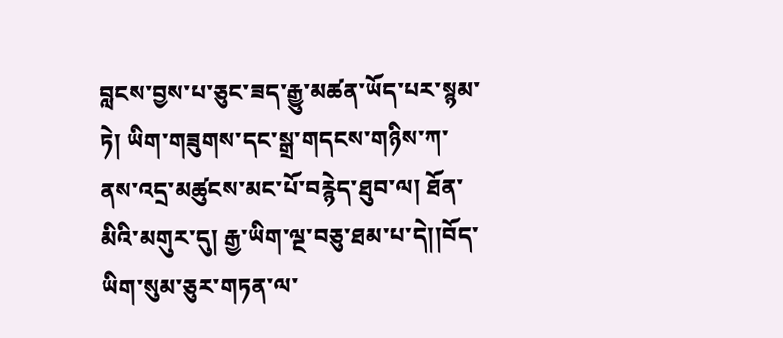བླངས་བྱས་པ་ཅུང་ཟད་རྒྱུ་མཚན་ཡོད་པར་སྙམ་ཏེ། ཡིག་གཟུགས་དང་སྒྲ་གདངས་གཉིས་ཀ་ནས་འདྲ་མཚུངས་མང་པོ་བརྙེད་ཐུབ་ལ། ཐོན་མིའི་མགུར་དུ། རྒྱ་ཡིག་ལྔ་བཅུ་ཐམ་པ་དེ།།བོད་ཡིག་སུམ་ཅུར་གཏན་ལ་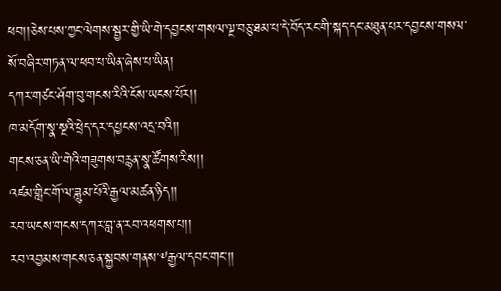ཕབ།།ཅེས་པས་ཀྱང་ལེགས་སྦྱར་གྱི་ཡི་གེ་དབྱངས་གསལ་ལྔ་བཅུ་ཐམ་པ་དེ་བོད་རང་གི་སྐད་དང་མཐུན་པར་དབྱངས་གསལ་སོ་བཞིར་གཏན་ལ་ཕབ་པ་ཡིན་ཞེས་པ་ཡིན།
དཀར་གཙང་ཤོག་བུ་གངས་རིའི་ངོས་ཡངས་པོར།།
ཁ་མདོག་སྣ་སྔའི་ཕྲེད་དར་དཔྱངས་འདྲ་བའི།།
གངས་ཅན་ཡི་གེའི་གཟུགས་བརྙན་སྣ་ཚོགས་རིས།།
འཛམ་གླིང་གོ་ལ་ཟླུམ་པོའི་རྒྱལ་མཚན་ཉིད།།
རབ་ཡངས་གངས་དཀར་བླ་ན་རབ་འཕགས་པ།།
རབ་འབྱམས་གངས་ཅན་སྐྱབས་གནས་༸རྒྱལ་དབང་གང་།།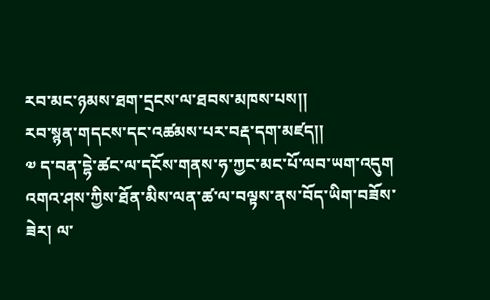རབ་མང་ཉམས་ཐག་དྲངས་ལ་ཐབས་མཁས་པས།།
རབ་སྙན་གདངས་དང་འཚམས་པར་བརྡ་དག་མཛད།།
༧ ད་བན་དྷེ་ཚང་ལ་དངོས་གནས་ཧ་ཀྱང་མང་པོ་ལབ་ཡག་འདུག འགའ་ཤས་ཀྱིས་ཐོན་མིས་ལན་ཚ་ལ་བལྟས་ནས་བོད་ཡིག་བཟོས་ཟེར། ལ་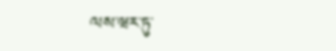ལས་ཝར་ཏུ་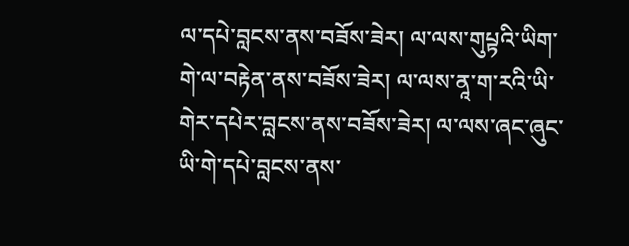ལ་དཔེ་བླངས་ནས་བཟོས་ཟེར། ལ་ལས་གུཔྟའི་ཡིག་གེ་ལ་བརྟེན་ནས་བཟོས་ཟེར། ལ་ལས་ནཱ་ག་རའི་ཡི་གེར་དཔེར་བླངས་ནས་བཟོས་ཟེར། ལ་ལས་ཞང་ཞུང་ཡི་གེ་དཔེ་བླངས་ནས་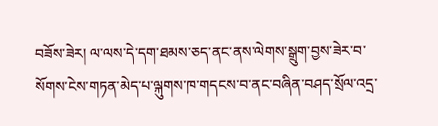བཟོས་ཟེར། ལ་ལས་དེ་དག་ཐམས་ཅད་ནང་ནས་ལེགས་སྒྲུག་བྱས་ཟེར་བ་སོགས་ངེས་གཏན་མེད་པ་ལྐུགས་ཁ་གདངས་བ་ནང་བཞིན་བཤད་སྲོལ་འདྲ་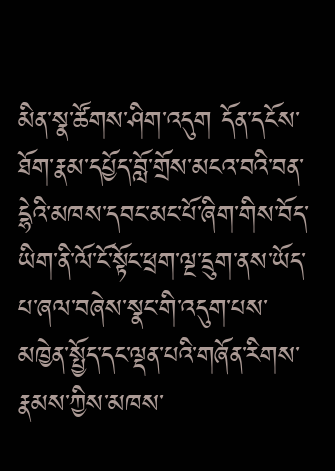མིན་སྣ་ཚོགས་ཤིག་འདུག དོན་དངོས་ཐོག་རྣམ་དཔྱོད་བློ་གྲོས་མངའ་བའི་བན་དྷེའི་མཁས་དབང་མང་པོ་ཞིག་གིས་བོད་ཡིག་ནི་ལོ་ངོ་སྟོང་ཕྲག་ལྔ་དྲུག་ནས་ཡོད་པ་ཞལ་བཞེས་སྣང་གི་འདུག་པས་མཁྱེན་སྤྱོད་དང་ལྡན་པའི་གཞོན་རིགས་རྣམས་ཀྱིས་མཁས་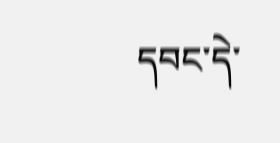དབང་དེ་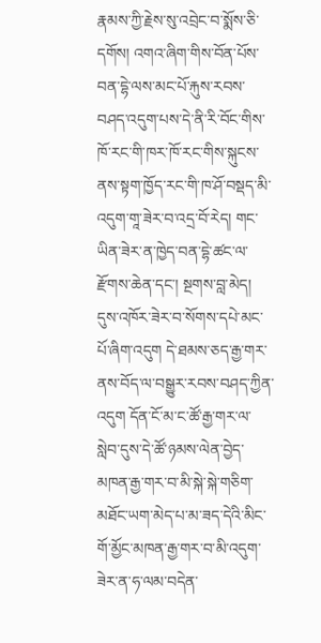རྣམས་ཀྱི་རྗེས་སུ་འབྲེང་བ་སྨོས་ཅི་དགོས། འགའ་ཞིག་གིས་བོན་པོས་བན་དྷེ་ལས་མང་པོ་རྐུས་རབས་བཤད་འདུག་པས་དེ་ནི་རི་བོང་གིས་ཁོ་རང་གི་ཁར་ཁོ་རང་གིས་སྐུངས་ནས་སྟག་ཁྱོད་རང་གི་ཁ་ཤོ་བསྡད་མི་འདུག་གཱ་ཟེར་བ་འདྲ་བོ་རེད། གང་ཡིན་ཟེར་ན་ཁྱེད་བན་དྷེ་ཚང་ལ་རྫོགས་ཆེན་དང་། སྔགས་བླ་མེད། དུས་འཁོར་ཟེར་བ་སོགས་དཔེ་མང་པོ་ཞིག་འདུག དེ་ཐམས་ཅད་རྒྱ་གར་ནས་བོད་ལ་བསྒྱུར་རབས་བཤད་ཀྱིན་འདུག དོན་ངོ་མ་ང་ཚོ་རྒྱ་གར་ལ་སླེབ་དུས་དེ་ཚོ་ཉམས་ལེན་བྱེད་མཁན་རྒྱ་གར་བ་མི་སྐེ་སྐེ་གཅིག་མཐོང་ཡག་མེད་པ་མ་ཟད་དེའི་མིང་གོ་མྱོང་མཁན་རྒྱ་གར་བ་མི་འདུག་ཟེར་ན་ཧ་ལམ་བདེན་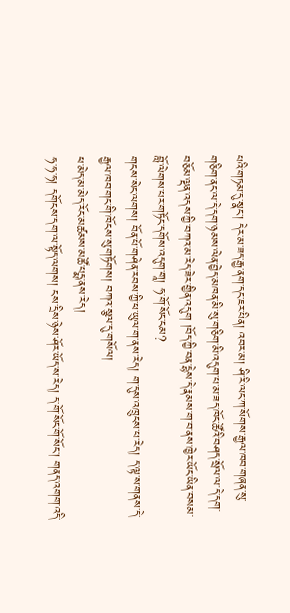པའི་གཏམ་དུ་སྣང་། དེར་མ་ཟད་རྒྱ་ནག་དང་ཇར་པིན། འབར་མ། ཤི་རི་ལང་ཀ་སོགས་རྒྱལ་ཁབ་གཞན་སུ་གཅིག་ནང་ལ་དེ་དག་ཉམས་ལེན་བྱེད་མཁན་མི་སུ་གཅིག་མི་འདུག་པ་མ་ཟད་ཁོང་ཚོའི་བཤད་སྲོལ་ལ་དེ་དག་བཅོམ་ལྡན་འདས་ཀྱི་བཀའ་མ་རེད་ཟེར་གྱིན་འདུག །བོད་ཀྱི་བན་དྷེས་དེ་རྣམས་ག་བ་ནས་ཁྱེར་ཡོང་ཡིན་བསམ་བློ་ལེགས་པར་གཏོང་དགོས་འདུག་གཱ། ཧ་གོ་སོང་ངམ?
གངས་སེང་ལགས། བོན་པོ་གཤེན་རབས་ཀྱི་ཕ་ཡུལ་ག་ནས་རེད། ག་དུས་འཁྲུངས་པ་རེད། ད་ལྟ་ས་གནས་དེ་རྒྱལ་ཁབ་གང་གི་ཁོངས་སུ་གཏོགས། བཀའ་སྩལ་དུ་གསོལ།
ཕ་མེད་མ་མེད་རོང་མཚམས་མཚོ་པདྨ་ནས་རེད།
ཧ་ཧ་ཧ། དགོངས་དག་ལ་སྟོད་ལགས། ངས་དྲིས་ཉེས་ཤོར་ཡོད་ས་རེད། ད་གོ་སོང་གོ་སོང་། གནད་འགག་འདི་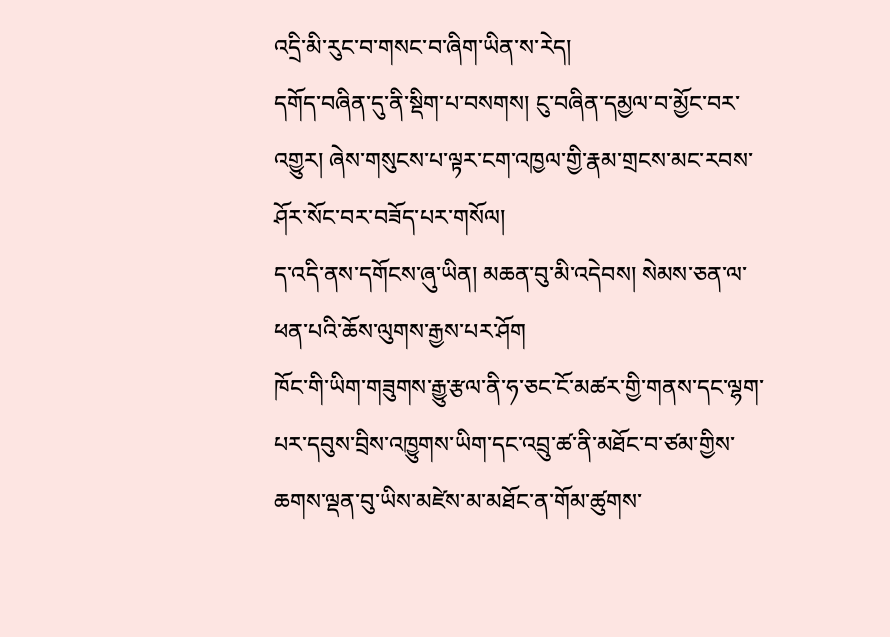འདྲི་མི་རུང་བ་གསང་བ་ཞིག་ཡིན་ས་རེད།
དགོད་བཞིན་དུ་ནི་སྡིག་པ་བསགས། ངུ་བཞིན་དམྱལ་བ་མྱོང་བར་འགྱུར། ཞེས་གསུངས་པ་ལྟར་ངག་འཁྱལ་གྱི་རྣམ་གྲངས་མང་རབས་ཤོར་སོང་བར་བཟོད་པར་གསོལ།
ད་འདི་ནས་དགོངས་ཞུ་ཡིན། མཆན་བུ་མི་འདེབས། སེམས་ཅན་ལ་ཕན་པའི་ཆོས་ལུགས་རྒྱས་པར་ཤོག
ཁོང་གི་ཡིག་གཟུགས་རྒྱུ་རྩལ་ནི་ཧ་ཅང་ངོ་མཚར་གྱི་གནས་དང་ལྷག་པར་དབུས་བྲིས་འཁྱུགས་ཡིག་དང་འབྲུ་ཚ་ནི་མཐོང་བ་ཙམ་གྱིས་ཆགས་ལྡན་བུ་ཡིས་མཛེས་མ་མཐོང་ན་གོམ་ཚུགས་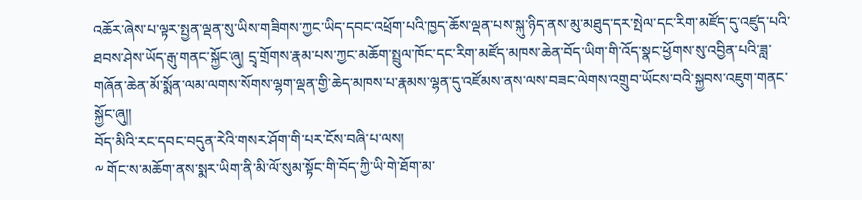འཆོར་ཞེས་པ་ལྟར་སྤྱན་ལྡན་སུ་ཡིས་གཟིགས་ཀྱང་ཡིད་དབང་འཕྲོག་པའི་ཁྱད་ཆོས་ལྡན་པས་སྐུ་ཉིད་ནས་མུ་མཐུད་དར་སྤེལ་དང་རིག་མཛོད་དུ་འཛུད་པའི་ཐབས་ཤེས་ཡོད་རྒུ་གནང་སྐྱོང་ཞུ། དྲྭ་གྲོགས་རྣམ་པས་ཀྱང་མཆོག་སྤྲུལ་ཁོང་དང་རིག་མཛོད་མཁས་ཆེན་བོད་ཡིག་གི་འོད་སྣང་ཕྱོགས་སུ་འབྱིན་པའི་ཟླ་གཞོན་ཆེན་མོ་སྨོན་ལམ་ལགས་སོགས་ལྷག་ལྡན་གྱི་ཆེད་མཁས་པ་རྣམས་ལྷན་དུ་འཛོམས་ནས་ལས་བཟང་ལེགས་འགྲུབ་ཡོངས་བའི་སྐྱབས་འཇུག་གནང་སྐྱོང་ཞུ།།
བོད་མིའི་རང་དབང་བདུན་རེའི་གསར་ཤོག་གི་པར་ངོས་བཞི་པ་ལས།
༸ གོང་ས་མཆོག་ནས་སྨར་ཡིག་ནི་མི་ལོ་སུམ་སྟོང་གི་བོད་ཀྱི་ཡི་གེ་ཐོག་མ་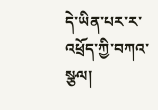དེ་ཡིན་པར་ར་འཕྲོད་ཀྱི་བཀའ་སྩལ།